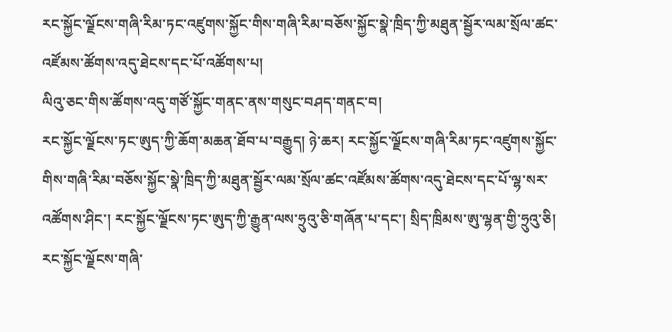རང་སྐྱོང་ལྗོངས་གཞི་རིམ་ཏང་འཛུགས་སྐྱོང་གིས་གཞི་རིམ་བཅོས་སྐྱོང་སྣེ་ཁྲིད་ཀྱི་མཐུན་སྦྱོར་ལམ་སྲོལ་ཚང་འཛོམས་ཚོགས་འདུ་ཐེངས་དང་པོ་འཚོགས་པ།
ལིའུ་ཅང་གིས་ཚོགས་འདུ་གཙོ་སྐྱོང་གནང་ནས་གསུང་བཤད་གནང་བ།
རང་སྐྱོང་ལྗོངས་ཏང་ཨུད་ཀྱི་ཆོག་མཆན་ཐོབ་པ་བརྒྱུད། ཉེ་ཆར། རང་སྐྱོང་ལྗོངས་གཞི་རིམ་ཏང་འཛུགས་སྐྱོང་གིས་གཞི་རིམ་བཅོས་སྐྱོང་སྣེ་ཁྲིད་ཀྱི་མཐུན་སྦྱོར་ལམ་སྲོལ་ཚང་འཛོམས་ཚོགས་འདུ་ཐེངས་དང་པོ་ལྷ་སར་འཚོགས་ཤིང་། རང་སྐྱོང་ལྗོངས་ཏང་ཨུད་ཀྱི་རྒྱུན་ལས་ཧྲུའུ་ཅི་གཞོན་པ་དང་། སྲིད་ཁྲིམས་ཨུ་ལྷན་གྱི་ཧྲུའུ་ཅི། རང་སྐྱོང་ལྗོངས་གཞི་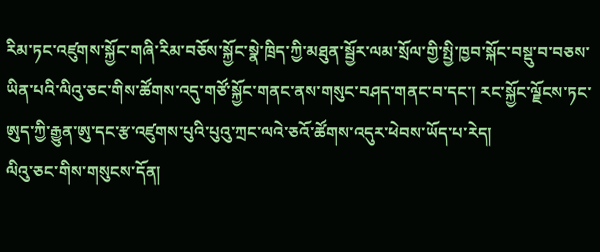རིམ་ཏང་འཛུགས་སྐྱོང་གཞི་རིམ་བཅོས་སྐྱོང་སྣེ་ཁྲིད་ཀྱི་མཐུན་སྦྱོར་ལམ་སྲོལ་གྱི་སྤྱི་ཁྱབ་སྐོང་བསྡུ་བ་བཅས་ཡིན་པའི་ལིའུ་ཅང་གིས་ཚོགས་འདུ་གཙོ་སྐྱོང་གནང་ནས་གསུང་བཤད་གནང་བ་དང་། རང་སྐྱོང་ལྗོངས་ཏང་ཨུད་ཀྱི་རྒྱུན་ཨུ་དང་རྩ་འཛུགས་པུའི་པུའུ་ཀྲང་ལའེ་ཅའོ་ཚོགས་འདུར་ཕེབས་ཡོད་པ་རེད།
ལིའུ་ཅང་གིས་གསུངས་དོན།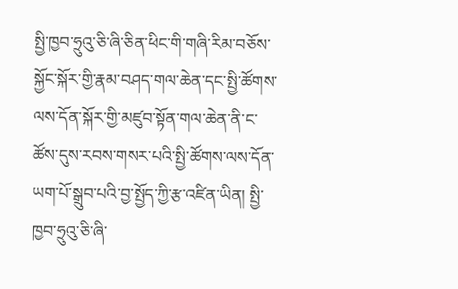སྤྱི་ཁྱབ་ཧྲུའུ་ཅི་ཞི་ཅིན་ཕིང་གི་གཞི་རིམ་བཅོས་སྐྱོང་སྐོར་གྱི་རྣམ་བཤད་གལ་ཆེན་དང་སྤྱི་ཚོགས་ལས་དོན་སྐོར་གྱི་མཛུབ་སྟོན་གལ་ཆེན་ནི་ང་ཚོས་དུས་རབས་གསར་པའི་སྤྱི་ཚོགས་ལས་དོན་ཡག་པོ་སྒྲུབ་པའི་བྱ་སྤྱོད་ཀྱི་རྩ་འཛིན་ཡིན། སྤྱི་ཁྱབ་ཧྲུའུ་ཅི་ཞི་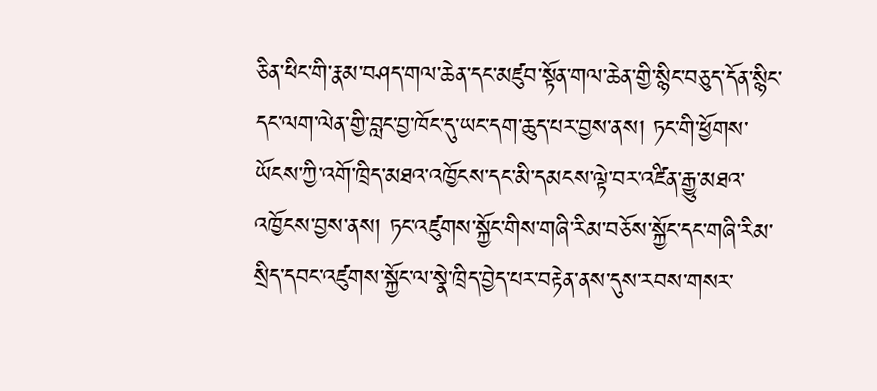ཅིན་ཕིང་གི་རྣམ་བཤད་གལ་ཆེན་དང་མཛུབ་སྟོན་གལ་ཆེན་གྱི་སྙིང་བཅུད་དོན་སྙིང་དང་ལག་ལེན་གྱི་བླང་བྱ་ཁོང་དུ་ཡང་དག་ཆུད་པར་བྱས་ནས། ཏང་གི་ཕྱོགས་ཡོངས་ཀྱི་འགོ་ཁྲིད་མཐའ་འཁྱོངས་དང་མི་དམངས་ལྟེ་བར་འཛིན་རྒྱུ་མཐའ་འཁྱོངས་བྱས་ནས། ཏང་འཛུགས་སྐྱོང་གིས་གཞི་རིམ་བཅོས་སྐྱོང་དང་གཞི་རིམ་སྲིད་དབང་འཛུགས་སྐྱོང་ལ་སྣེ་ཁྲིད་བྱེད་པར་བརྟེན་ནས་དུས་རབས་གསར་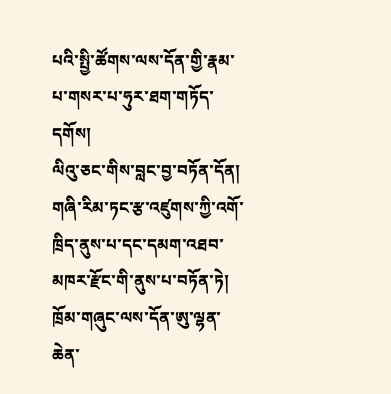པའི་སྤྱི་ཚོགས་ལས་དོན་གྱི་རྣམ་པ་གསར་པ་ཧུར་ཐག་གཏོད་དགོས།
ལིའུ་ཅང་གིས་བླང་བྱ་བཏོན་དོན། གཞི་རིམ་ཏང་རྩ་འཛུགས་ཀྱི་འགོ་ཁྲིད་ནུས་པ་དང་དམག་འཐབ་མཁར་རྫོང་གི་ནུས་པ་བཏོན་ཏེ། ཁྲོམ་གཞུང་ལས་དོན་ཨུ་ལྷན་ཆེན་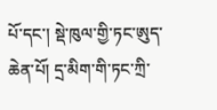པོ་དང་། སྡེ་ཁུལ་གྱི་ཏང་ཨུད་ཆེན་པོ། དྲ་མིག་གི་ཏང་ཀྲི་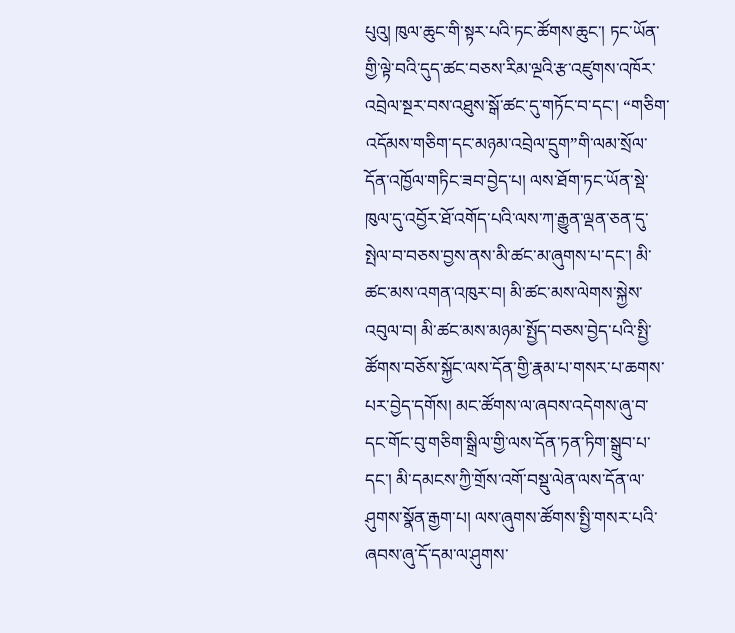པུའུ། ཁུལ་ཆུང་གི་སྟར་པའི་ཏང་ཚོགས་ཆུང་། ཏང་ཡོན་གྱི་ལྟེ་བའི་དུད་ཚང་བཅས་རིམ་ལྔའི་རྩ་འཛུགས་འཁོར་འབྲེལ་སྔར་བས་འཐུས་སྒོ་ཚང་དུ་གཏོང་བ་དང་། “གཅིག་འདོམས་གཅིག་དང་མཉམ་འབྲེལ་དྲུག”གི་ལམ་སྲོལ་དོན་འཁྱོལ་གཏིང་ཟབ་བྱེད་པ། ལས་ཐོག་ཏང་ཡོན་སྡེ་ཁུལ་དུ་འབྱོར་ཐོ་འགོད་པའི་ལས་ཀ་རྒྱུན་ལྡན་ཅན་དུ་སྤེལ་བ་བཅས་བྱས་ནས་མི་ཚང་མ་ཞུགས་པ་དང་། མི་ཚང་མས་འགན་འཁུར་བ། མི་ཚང་མས་ལེགས་སྐྱེས་འབུལ་བ། མི་ཚང་མས་མཉམ་སྤྱོད་བཅས་བྱེད་པའི་སྤྱི་ཚོགས་བཅོས་སྐྱོང་ལས་དོན་གྱི་རྣམ་པ་གསར་པ་ཆགས་པར་བྱེད་དགོས། མང་ཚོགས་ལ་ཞབས་འདེགས་ཞུ་བ་དང་གོང་བུ་གཅིག་སྒྲིལ་གྱི་ལས་དོན་ཏན་ཏིག་སྒྲུབ་པ་དང་། མི་དམངས་ཀྱི་གྲོས་འགོ་བསྡུ་ལེན་ལས་དོན་ལ་ཤུགས་སྣོན་རྒྱག་པ། ལས་ཞུགས་ཚོགས་སྤྱི་གསར་པའི་ཞབས་ཞུ་དོ་དམ་ལ་ཤུགས་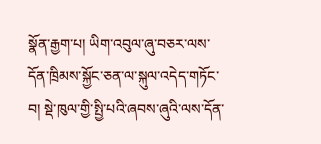སྣོན་རྒྱག་པ། ཡིག་འབུལ་ཞུ་བཅར་ལས་དོན་ཁྲིམས་སྐྱོང་ཅན་ལ་སྐུལ་འདེད་གཏོང་བ། སྡེ་ཁུལ་གྱི་སྤྱི་པའི་ཞབས་ཞུའི་ལས་དོན་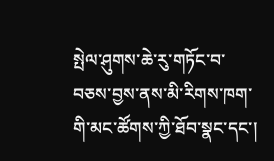སྤེལ་ཤུགས་ཆེ་རུ་གཏོང་བ་བཅས་བྱས་ནས་མི་རིགས་ཁག་གི་མང་ཚོགས་ཀྱི་ཐོབ་སྣང་དང་།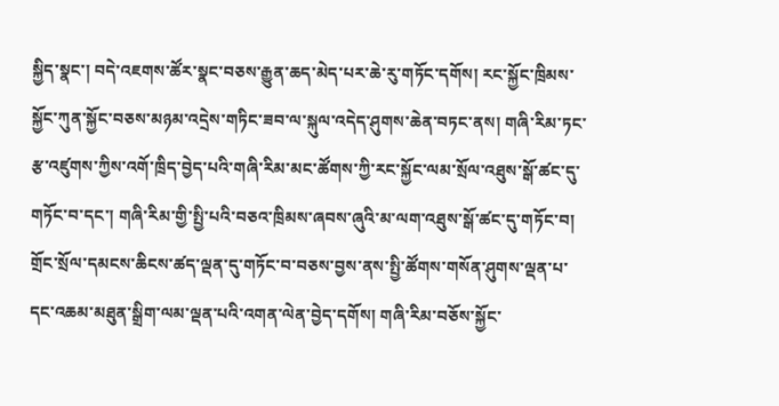སྐྱིད་སྣང་། བདེ་འཇགས་ཚོར་སྣང་བཅས་རྒྱུན་ཆད་མེད་པར་ཆེ་རུ་གཏོང་དགོས། རང་སྐྱོང་ཁྲིམས་སྐྱོང་ཀུན་སྐྱོང་བཅས་མཉམ་འདྲེས་གཏིང་ཟབ་ལ་སྐུལ་འདེད་ཤུགས་ཆེན་བཏང་ནས། གཞི་རིམ་ཏང་རྩ་འཛུགས་ཀྱིས་འགོ་ཁྲིད་བྱེད་པའི་གཞི་རིམ་མང་ཚོགས་ཀྱི་རང་སྐྱོང་ལམ་སྲོལ་འཐུས་སྒོ་ཚང་དུ་གཏོང་བ་དང་། གཞི་རིམ་གྱི་སྤྱི་པའི་བཅའ་ཁྲིམས་ཞབས་ཞུའི་མ་ལག་འཐུས་སྒོ་ཚང་དུ་གཏོང་བ། གྲོང་སྲོལ་དམངས་ཆིངས་ཚད་ལྡན་དུ་གཏོང་བ་བཅས་བྱས་ནས་སྤྱི་ཚོགས་གསོན་ཤུགས་ལྡན་པ་དང་འཆམ་མཐུན་སྒྲིག་ལམ་ལྡན་པའི་འགན་ལེན་བྱེད་དགོས། གཞི་རིམ་བཅོས་སྐྱོང་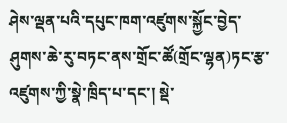ཤེས་ལྡན་པའི་དཔུང་ཁག་འཛུགས་སྐྱོང་བྱེད་ཤུགས་ཆེ་རུ་བཏང་ནས་གྲོང་ཚོ(གྲོང་ལྷན)ཏང་རྩ་འཛུགས་ཀྱི་སྣེ་ཁྲིད་པ་དང་། སྡེ་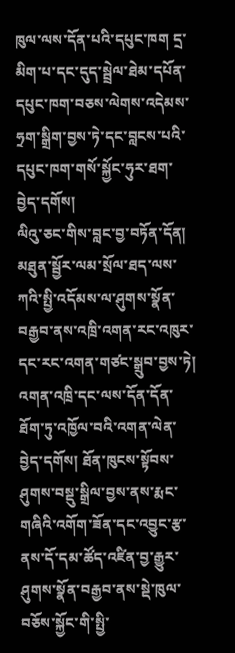ཁུལ་ལས་དོན་པའི་དཔུང་ཁག དྲ་མིག་པ་དང་དུད་སྦྲེལ་ཐེམ་དཔོན་དཔུང་ཁག་བཅས་ལེགས་འདེམས་ཧྲག་སྒྲིག་བྱས་ཏེ་དང་བླངས་པའི་དཔུང་ཁག་གསོ་སྐྱོང་ཧུར་ཐག་བྱེད་དགོས།
ལིའུ་ཅང་གིས་བླང་བྱ་བཏོན་དོན། མཐུན་སྦྱོར་ལམ་སྲོལ་ཐད་ལས་ཀའི་སྤྱི་འདོམས་ལ་ཤུགས་སྣོན་བརྒྱབ་ནས་འཁྲི་འགན་རང་འཁུར་དང་རང་འགན་གཙང་སྒྲུབ་བྱས་ཏེ། འགན་འཁྲི་དང་ལས་དོན་དོན་ཐོག་ཏུ་འཁྱོལ་བའི་འགན་ལེན་བྱེད་དགོས། ཐོན་ཁུངས་སྟོབས་ཤུགས་བསྡུ་སྒྲིལ་བྱས་ནས་རྨང་གཞིའི་འགོག་ཟོན་དང་འབྱུང་རྩ་ནས་དོ་དམ་ཚོད་འཛིན་བྱ་རྒྱུར་ཤུགས་སྣོན་བརྒྱབ་ནས་སྡེ་ཁུལ་བཅོས་སྐྱོང་གི་སྤྱི་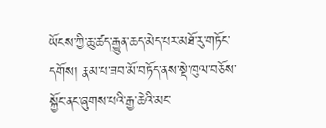ཡོངས་ཀྱི་ཆུ་ཚད་རྒྱུན་ཆད་མེད་པར་མཐོ་རུ་གཏོང་དགོས། རྣམ་པ་ཟབ་མོ་བཏོད་ནས་སྡེ་ཁུལ་བཅོས་སྐྱོང་ནང་ཞུགས་པའི་རྒྱ་ཆེའི་མང་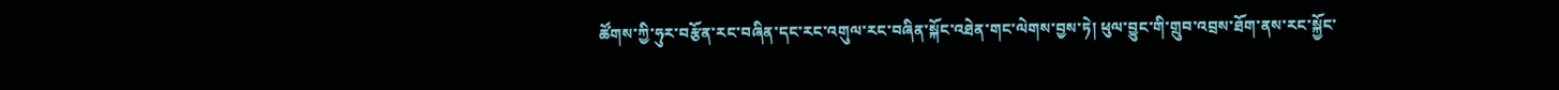ཚོགས་ཀྱི་ཧུར་བརྩོན་རང་བཞིན་དང་རང་འགུལ་རང་བཞིན་སྐོང་འཐེན་གང་ལེགས་བྱས་ཏེ། ཕུལ་བྱུང་གི་གྲུབ་འབྲས་ཐོག་ནས་རང་སྐྱོང་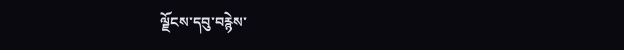ལྗོངས་དབུ་བརྙེས་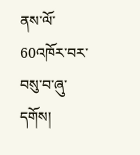ནས་ལོ་60འཁོར་བར་བསུ་བ་ཞུ་དགོས།